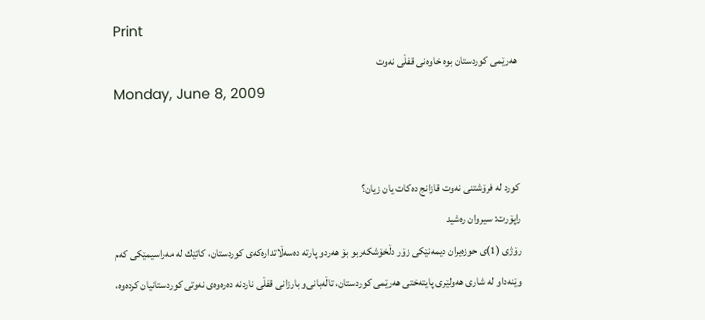Print
 هه‌رێمی‌ كوردستان بوه‌ خاوه‌نی‌ قفڵی‌ نه‌وت
Monday, June 8, 2009


كورد له‌ فرۆشتنی‌ نه‌وت قازانج ده‌كات یان زیان؟
راپۆرت: سیروان ره‌شید
رۆژی‌ (1)ی‌ حوزه‌یران دیمه‌نێكی‌ زۆر دڵخۆشكه‌ربو بۆ هه‌ردو پارته‌ ده‌سه‌ڵاتداره‌كه‌ی‌ كوردستان، كاتێك له‌ مه‌راسیمێكی‌ كه‌م وێنه‌داو له‌ شاری‌ هه‌ولێری‌ پایته‌ختی‌ هه‌رێمی‌ كوردستان، تاڵه‌بانی‌‌و بارزانی‌ قفڵی‌ ناردنه‌ ده‌ره‌وه‌ی‌ نه‌وتی‌ كوردستانیان كرده‌وه‌،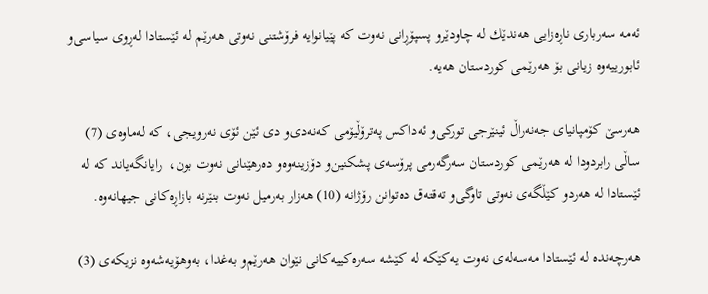ئه‌مه‌ سه‌رباری‌ ناڕه‌زایی‌ هه‌ندێك له‌ چاودێرو پسپۆڕانی‌ نه‌وت كه‌ پێیانوایه‌ فرۆشتنی‌ نه‌وتی‌ هه‌رێم له‌ ئێستادا له‌ڕوی‌ سیاسی‌‌و ئابورییه‌وه‌ زیانی‌ بۆ هه‌رێمی‌ كوردستان هه‌یه‌.

هه‌رسێ‌ كۆمپانیای‌ جه‌نه‌راڵ‌ ئینێرجی‌ توركی‌‌و ئه‌داكس په‌ترۆڵیۆمی‌ كه‌نه‌دی‌‌و دی‌ ئێن ئۆی‌ نه‌رویجی‌، كه‌ له‌ماوه‌ی‌ (7) ساڵی‌ رابردودا له‌ هه‌رێمی‌ كوردستان سه‌رگه‌رمی‌ پرۆسه‌ی‌ پشكنین‌و دۆزینه‌وه‌و ده‌رهێنانی‌ نه‌وت بون،  رایانگه‌یاند كه‌ له‌ ئێستادا له‌ هه‌ردو كێڵگه‌ی‌ نه‌وتی‌ تاوگی‌‌و ته‌قته‌ق ده‌توانن رۆژانه‌ (10) هه‌زار به‌رمیل نه‌وت بنێرنه‌ بازاڕه‌كانی‌ جیهانه‌وه‌.

هه‌رچه‌نده‌ له‌ ئێستادا مه‌سه‌له‌ی‌ نه‌وت یه‌كێكه‌ له‌ كێشه‌ سه‌ره‌كییه‌كانی‌ نێوان هه‌رێم‌و به‌غدا، به‌وهۆیه‌شه‌وه‌ نزیكه‌ی‌ (3)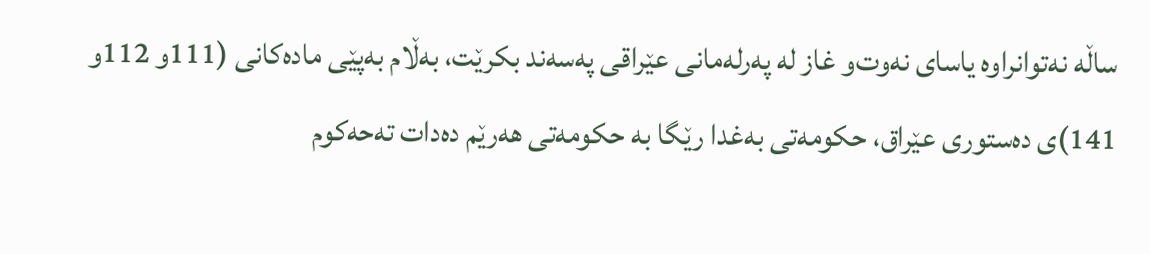ساڵه‌ نه‌توانراوه‌ یاسای‌ نه‌وت‌و غاز له‌ په‌رله‌مانی‌ عێراقی‌ په‌سه‌ند بكرێت، به‌ڵام به‌پێی‌ ماده‌كانی‌ (111و 112و 141)ی‌ ده‌ستوری‌ عێراق، حكومه‌تی‌ به‌غدا رێگا به‌ حكومه‌تی‌ هه‌رێم ده‌دات ته‌حه‌كوم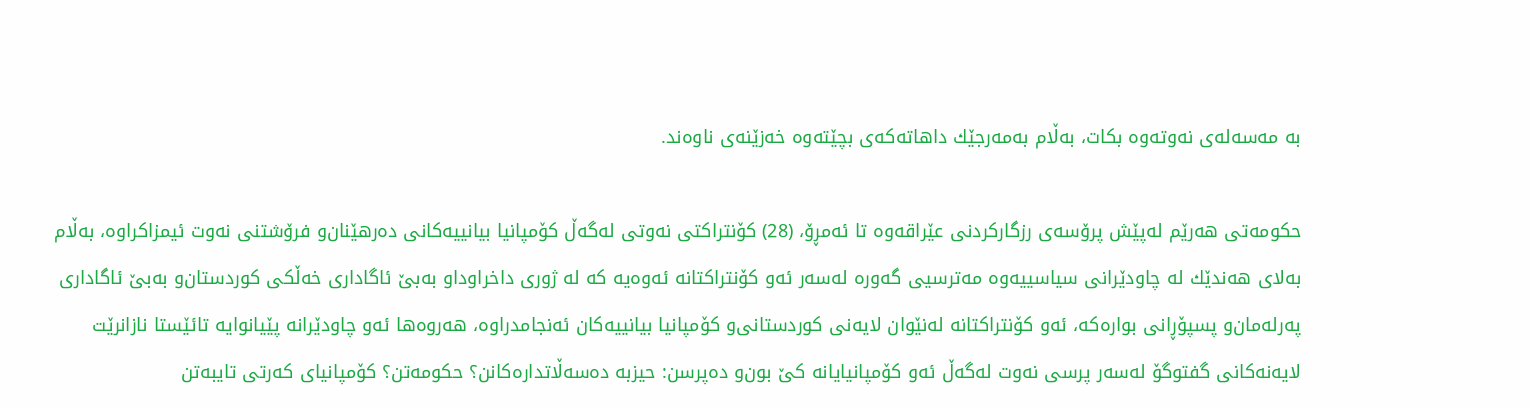به‌ مه‌سه‌له‌ی‌ نه‌وته‌وه‌ بكات، به‌ڵام به‌مه‌رجێك داهاته‌كه‌ی‌ بچێته‌وه‌ خه‌زێنه‌ی‌ ناوه‌ند.

حكومه‌تی‌ هه‌رێم له‌پێش پرۆسه‌ی‌ رزگاركردنی‌ عێراقه‌وه‌ تا ئه‌مڕۆ، (28) كۆنتراكتی‌ نه‌وتی‌ له‌گه‌ڵ‌ كۆمپانیا بیانییه‌كانی‌ ده‌رهێنان‌و فرۆشتنی‌ نه‌وت ئیمزاكراوه‌، به‌ڵام به‌لای‌ هه‌ندێك له‌ چاودێرانی‌ سیاسییه‌وه‌ مه‌ترسیی‌ گه‌وره‌ له‌سه‌ر ئه‌و كۆنتراكتانه‌ ئه‌وه‌یه‌ كه‌ له‌ ژوری‌ داخراوداو به‌بێ‌ ئاگاداری‌ خه‌ڵكی‌ كوردستان‌و به‌بێ‌ ئاگاداری‌ په‌رله‌مان‌و پسپۆڕانی‌ بواره‌كه‌، ئه‌و كۆنتراكتانه‌ له‌نێوان لایه‌نی‌ كوردستانی‌‌و كۆمپانیا بیانییه‌كان ئه‌نجامدراوه‌، هه‌روه‌ها ئه‌و چاودێرانه‌ پێیانوایه‌ تائێستا نازانرێت لایه‌نه‌كانی‌ گفتوگۆ له‌سه‌ر پرسی‌ نه‌وت له‌گه‌ڵ‌ ئه‌و كۆمپانیایانه‌ كێ‌ بون‌و ده‌پرسن: حیزبه‌ ده‌سه‌ڵاتداره‌كانن؟ حكومه‌تن؟ كۆمپانیای‌ كه‌رتی‌ تایبه‌تن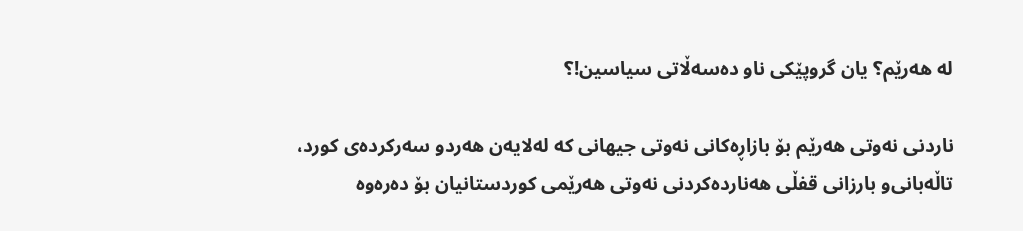له‌ هه‌رێم؟ یان گروپێكی‌ ناو ده‌سه‌ڵاتی‌ سیاسین!؟

ناردنی‌ نه‌وتی‌ هه‌رێم بۆ بازاڕه‌كانی‌ نه‌وتی‌ جیهانی‌ كه‌ له‌لایه‌ن هه‌ردو سه‌ركرده‌ی‌ كورد، تاڵه‌بانی‌‌و بارزانی‌ قفڵی‌ هه‌نارده‌كردنی‌ نه‌وتی‌ هه‌رێمی‌ كوردستانیان بۆ ده‌ره‌وه‌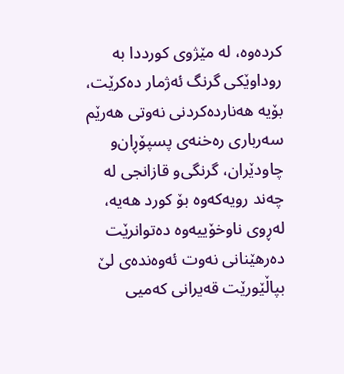كرده‌وه‌، له‌ مێژوی‌ كورددا به‌ روداوێكی‌ گرنگ ئه‌ژمار ده‌كرێت، بۆیه‌ هه‌نارده‌كردنی‌ نه‌وتی‌ هه‌رێم سه‌رباری‌ ره‌خنه‌ی‌ پسپۆڕان‌و چاودێران، گرنگی‌‌و قازانجی‌ له‌ چه‌ند رویه‌كه‌وه‌ بۆ كورد هه‌یه‌، له‌ڕوی‌ ناوخۆییه‌وه‌ ده‌توانرێت ده‌رهێنانی‌ نه‌وت ئه‌وه‌نده‌ی‌ لێ بپاڵێورێت قه‌یرانی‌ كه‌میی‌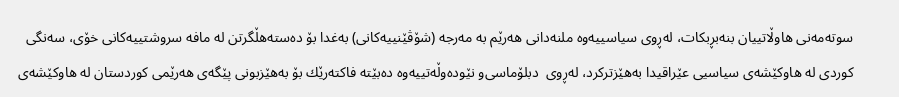سوته‌مه‌نی‌ هاوڵاتییان بنه‌بڕبكات، له‌ڕوی‌ سیاسییه‌وه‌ ملنه‌دانی‌ هه‌رێم به‌ مه‌رجه‌ (شۆڤێنییه‌كانی‌) به‌غدا بۆ ده‌سته‌هڵگرتن له‌ مافه‌ سروشتییه‌كانی‌ خۆی‌، سه‌نگی‌ كوردی‌ له‌ هاوكێشه‌ی‌ سیاسیی‌ عێراقیدا به‌هێزتركرد، له‌ڕوی‌  دبلۆماسی‌و نێوده‌وڵه‌تییه‌وه‌ ده‌بێته‌ فاكته‌رێك بۆ به‌هێزبونی‌ پێگه‌ی‌ هه‌رێمی‌ كوردستان له‌ هاوكێشه‌ی‌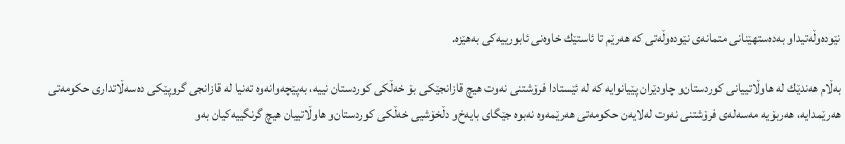نێوده‌وڵه‌تیداو به‌ده‌ستهێنانی‌ متمانه‌ی‌ نێوده‌وڵه‌تی‌ كه‌ هه‌رێم تا ئاستێك خاوه‌نی‌ ئابورییه‌كی‌ به‌هێزه‌.

به‌ڵام هه‌ندێك له‌ هاوڵاتییانی‌ كوردستان‌و چاودێران پێیانوایه‌ كه‌ له‌ ئێستادا فرۆشتنی‌ نه‌وت هیچ قازانجێكی‌ بۆ خه‌ڵكی‌ كوردستان نییه‌، به‌پێچه‌وانه‌وه‌ ته‌نیا له‌ قازانجی‌ گروپێكی‌ ده‌سه‌ڵاتداری‌ حكومه‌تی‌ هه‌رێمدایه‌، هه‌ربۆیه‌ مه‌سه‌له‌ی‌ فرۆشتنی‌ نه‌وت له‌لایه‌ن حكومه‌تی‌ هه‌رێمه‌وه‌ نه‌بوه‌ جێگای‌ بایه‌خ‌و دڵخۆشیی‌ خه‌ڵكی‌ كوردستان‌و هاوڵاتییان هیچ گرنگییه‌كیان به‌و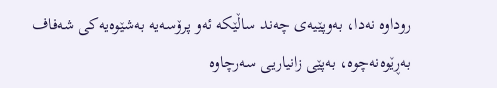روداوه‌ نه‌دا، به‌وپێیه‌ی‌ چه‌ند ساڵێكه‌ ئه‌و پرۆسه‌یه‌ به‌شێوه‌یه‌كی‌ شه‌فاف به‌ڕێوه‌نه‌چوه‌، به‌پێی‌ زانیاریی‌ سه‌رچاوه‌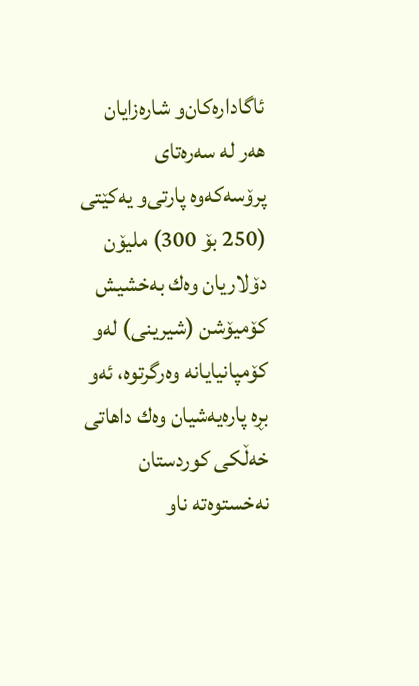ئاگاداره‌كان‌و شاره‌زایان هه‌ر له‌ سه‌ره‌تای‌ پرۆسه‌كه‌وه‌ پارتی‌‌و یه‌كێتی‌ (250 بۆ 300) ملیۆن دۆلاریان وه‌ك به‌خشیش كۆمیۆشن (شیرینی‌) له‌و كۆمپانیایانه‌ وه‌رگرتوه‌، ئه‌و بڕه‌ پاره‌یه‌شیان وه‌ك داهاتی‌ خه‌ڵكی‌ كوردستان نه‌خستوه‌ته‌ ناو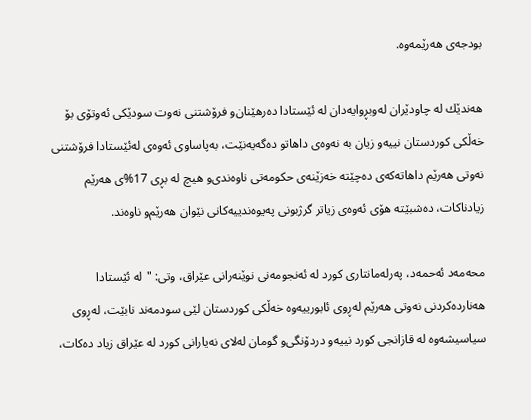بودجه‌ی‌ هه‌رێمه‌وه‌.

هه‌ندێك له‌ چاودێران له‌وبڕوایه‌دان له‌ ئێستادا ده‌رهێنان‌و فرۆشتنی‌ نه‌وت سودێكی‌ ئه‌وتۆی‌ بۆ خه‌ڵكی‌ كوردستان نییه‌و زیان به‌ نه‌وه‌ی‌ داهاتو ده‌گه‌یه‌نێت، به‌پاساوی‌ ئه‌وه‌ی‌ له‌ئێستادا فرۆشتنی‌ نه‌وتی‌ هه‌رێم داهاته‌كه‌ی‌ ده‌چێته‌ خه‌زێنه‌ی‌ حكومه‌تی‌ ناوه‌ندی‌و هیچ له‌ بڕی‌ 17%ی‌ هه‌رێم زیادناكات، ده‌شبێته‌ هۆی‌ ئه‌وه‌ی‌ زیاتر گرژبونی‌ په‌یوه‌ندییه‌كانی‌ نێوان هه‌رێم‌و ناوه‌ند.

محه‌مه‌د ئه‌حمه‌د، په‌رله‌مانتاری‌ كورد له‌ ئه‌نجومه‌نی‌ نوێنه‌رانی‌ عێراق، وتی‌: "له‌ ئێستادا هه‌نارده‌كردنی‌ نه‌وتی‌ هه‌رێم له‌ڕوی‌ ئابورییه‌وه‌ خه‌ڵكی‌ كوردستان لێی‌ سودمه‌ند نابێت، له‌ڕوی‌ سیاسیشه‌وه‌ له‌ قازانجی‌ كورد نییه‌‌و دردۆنگی‌‌و گومان له‌لای‌ نه‌یارانی‌ كورد له‌ عێراق زیاد ده‌كات،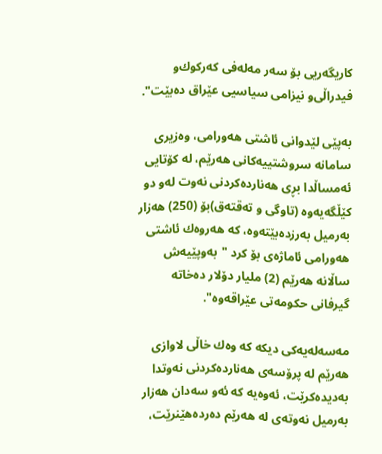كاریگه‌ریی‌ بۆ سه‌ر مه‌له‌فی‌ كه‌ركوك‌و فیدراڵی‌‌و نیزامی‌ سیاسیی‌ عێراق ده‌بێت".

به‌پێی‌ لێدوانی‌ ئاشتی‌ هه‌ورامی‌، وه‌زیری‌ سامانه‌ سروشتییه‌كانی‌ هه‌رێم، له‌ كۆتایی‌ ئه‌مساڵدا بڕی‌ هه‌نارده‌كردنی‌ نه‌وت له‌و دو كێڵگه‌یه‌وه‌ (تاوگی‌ و ته‌قته‌ق)بۆ (250) هه‌زار به‌رمیل به‌رزده‌بێته‌وه‌، كه‌ هه‌روه‌ك ئاشتی‌ هه‌ورامی‌ ئاماژه‌ی‌ بۆ كرد "به‌وپێیه‌ش ساڵانه‌ هه‌رێم (2) ملیار دۆلار ده‌خاته‌ گیرفانی‌ حكومه‌تی‌ عێراقه‌وه‌".

مه‌سه‌له‌یه‌كی‌ دیكه‌ كه‌ وه‌ك خاڵی‌ لاوازی‌ هه‌رێم له‌ پرۆسه‌ی‌ هه‌نارده‌كردنی‌ نه‌وتدا به‌دیده‌كرێت، ئه‌وه‌یه‌ كه‌ ئه‌و سه‌دان هه‌زار به‌رمیل نه‌وته‌ی‌ له‌ هه‌رێم ده‌رده‌هێنرێت،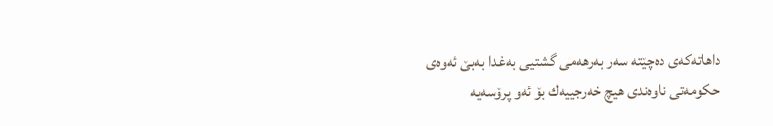داهاته‌كه‌ی‌ ده‌چێته‌ سه‌ر به‌رهه‌می‌ گشتیی‌ به‌غدا به‌بێ‌ ئه‌وه‌ی‌ حكومه‌تی‌ ناوه‌ندی‌ هیچ خه‌رجییه‌ك بۆ ئه‌و پرۆسه‌یه‌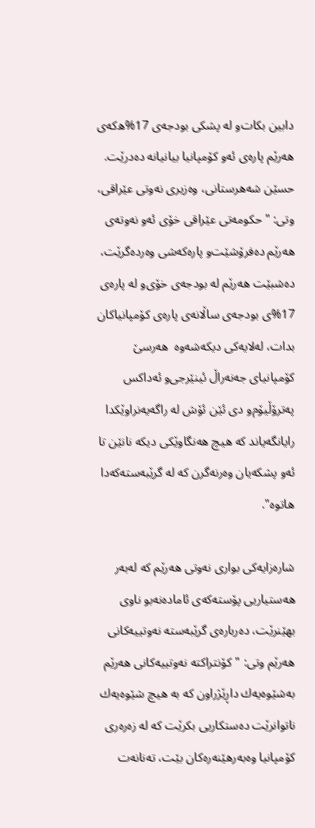دابین بكات‌و له‌ پشكی‌ بودجه‌ی‌ 17%ه‌كه‌ی‌ هه‌رێم پاره‌ی‌ ئه‌و كۆمپانیا بیانیانه‌ ده‌درێت. حسێن شه‌هرستانی‌، وه‌زیری‌ نه‌وتی‌ عێراقی‌، وتی‌: "حكومه‌تی‌ عێراقی‌ خۆی‌ ئه‌و نه‌وته‌ی‌ هه‌رێم ده‌فرۆشێت‌و پاره‌كه‌شی‌ وه‌رده‌گرێت، ده‌شبێت هه‌رێم له‌ بودجه‌ی‌ خۆی‌‌و له‌ پاره‌ی‌ 17%ی‌ بودجه‌ی‌ ساڵانه‌ی‌ پاره‌ی‌ كۆمپانیاكان بدات، له‌لایه‌كی‌ دیكه‌شه‌وه‌  هه‌رسێ‌ كۆمپانیای‌ جه‌نه‌راڵ‌ ئینێرجی‌‌و ئه‌داكس په‌ترۆڵیۆم‌و دی‌ ئێن ئۆش له‌ راگه‌یه‌نراوێكدا رایانگه‌یاند كه‌ هیچ هه‌نگاوێكی‌ دیكه‌ نانێن تا ئه‌و پشكه‌یان وه‌رنه‌گرن كه‌ له‌ گرێبه‌سته‌كه‌دا هاتوه‌".

شاره‌زایه‌كی‌ بواری‌ نه‌وتی‌ هه‌رێم كه‌ له‌به‌ر هه‌ستیاریی‌ پۆسته‌كه‌ی‌ ئاماده‌نه‌بو ناوی‌ بهێنرێت، ده‌رباره‌ی‌ گرێبه‌سته‌ نه‌وتییه‌كانی‌ هه‌رێم وتی‌: "كۆنتراكته‌ نه‌وتییه‌كانی‌ هه‌رێم به‌شێوه‌یه‌ك داڕێژراون كه‌ به‌ هیچ شێوه‌یه‌ك ناتوانرێت ده‌ستكاریی‌ بكرێت كه‌ له‌ زه‌ره‌ری‌ كۆمپانیا وه‌به‌رهێنه‌ره‌كان بێت، ته‌نانه‌ت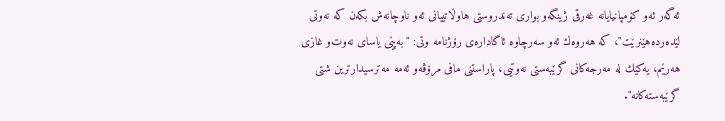ئه‌گه‌ر ئه‌و كۆمپانیایانه‌ غه‌رقی‌ ژینگه‌و بواری‌ ته‌ندروستی‌ هاوڵاتییانی‌ ئه‌و ناوچانه‌ش بكه‌ن كه‌ نه‌وتی‌ لێده‌رده‌هێنرێت"، كه‌ هه‌روه‌ك ئه‌و سه‌رچاوه‌ ئاگاداره‌ی‌ رۆژنامه‌ وتی‌: "به‌پێی‌ یاسای‌ نه‌وت‌و غازی‌ هه‌رێم، یه‌كێك له‌ مه‌رجه‌كانی‌ گرێبه‌ستی‌ نه‌وتیی‌، پاراستنی‌ مافی‌ مرۆڤه‌و ئه‌مه‌ مه‌ترسیدارترین شتی‌ گرێبه‌سته‌كانه‌".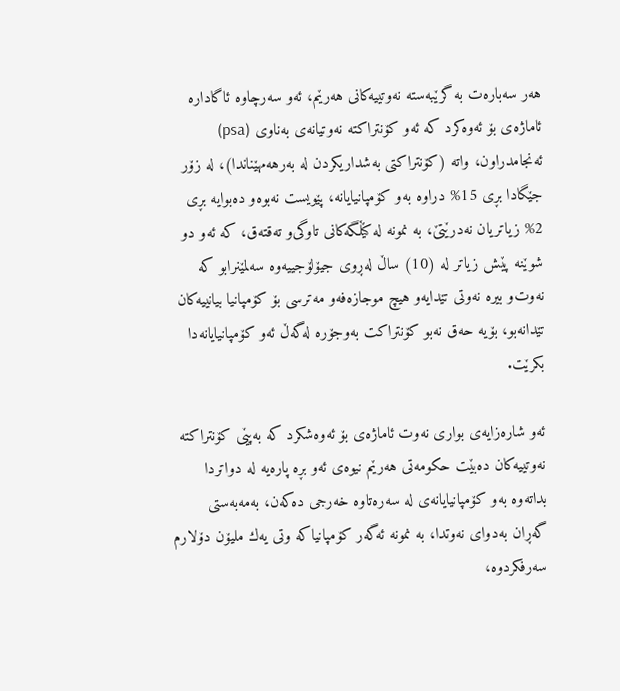هه‌ر سه‌باره‌ت به‌ گرێبه‌سته‌ نه‌وتییه‌كانی‌ هه‌رێم، ئه‌و سه‌رچاوه‌ ئاگاداره‌ ئاماژه‌ی‌ بۆ ئه‌وه‌كرد كه‌ ئه‌و كۆنتراكته‌ نه‌وتیانه‌ی‌ به‌ناوی‌ (psa) ئه‌نجامدراون، واته‌ (كۆنتراكتی‌ به‌شداریكردن له‌ به‌رهه‌مهێناندا)، له‌ زۆر جێگادا بڕی‌ 15% دراوه‌ به‌و كۆمپانیایانه‌، پێویست نه‌بوه‌‌و ده‌بوایه‌ بڕی‌ 2% زیاتریان نه‌درێتێ‌، به‌ نمونه‌ له‌ كێڵگه‌كانی‌ تاوگی‌‌و ته‌قته‌ق، كه‌ ئه‌و دو شوێنه‌ پێش زیاتر له‌ (10) ساڵ‌ له‌ڕوی‌ جیۆلۆجییه‌وه‌ سه‌لمێنرابو كه‌ نه‌وت‌و بیره‌ نه‌وتی‌ تێدایه‌و هیچ موجازه‌فه‌و مه‌ترسی‌ بۆ كۆمپانیا بیانییه‌كان تێدانه‌بو، بۆیه‌ حه‌ق نه‌بو كۆنتراكت به‌وجۆره‌ له‌گه‌ڵ‌ ئه‌و كۆمپانیایانه‌دا بكرێت.

ئه‌و شاره‌زایه‌ی‌ بواری‌ نه‌وت ئاماژه‌ی‌ بۆ ئه‌وه‌شكرد كه‌ به‌پێی‌ كۆنتراكته‌ نه‌وتییه‌كان ده‌بێت حكومه‌تی‌ هه‌رێم نیوه‌ی‌ ئه‌و بڕه‌ پاره‌یه‌ له‌ دواتردا بداته‌وه‌ به‌و كۆمپانیایانه‌ی‌ له‌ سه‌ره‌تاوه‌ خه‌رجی‌ ده‌كه‌ن، به‌مه‌به‌ستی‌ گه‌ڕان به‌دوای‌ نه‌وتدا، به‌ نمونه‌ ئه‌گه‌ر كۆمپانیاكه‌ وتی‌ یه‌ك ملیۆن دۆلارم سه‌رفكردوه‌،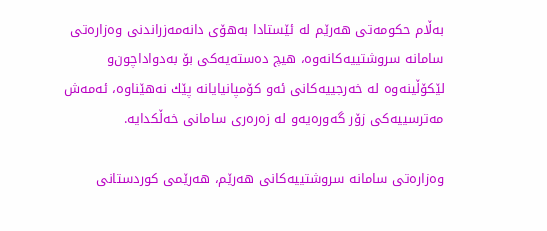به‌ڵام حكومه‌تی‌ هه‌رێم له‌ ئێستادا به‌هۆی‌ دانه‌مه‌زراندنی‌ وه‌زاره‌تی‌ سامانه‌ سروشتییه‌كانه‌وه‌، هیچ ده‌سته‌یه‌كی‌ بۆ به‌دواداچون‌و لێكۆڵینه‌وه‌ له‌ خه‌رجییه‌كانی‌ ئه‌و كۆمپانیایانه‌ پێك نه‌هێناوه‌، ئه‌مه‌ش مه‌ترسییه‌كی‌ زۆر گه‌وره‌یه‌و له‌ زه‌ره‌ری‌ سامانی‌ خه‌ڵكدایه‌.

وه‌زاره‌تی‌ سامانه‌ سروشتییه‌كانی‌ هه‌رێم، هه‌رێمی‌ كوردستانی‌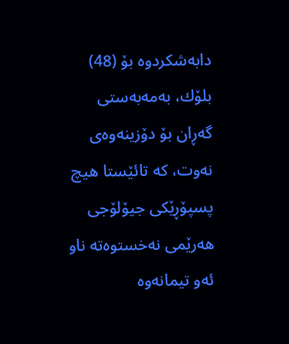دابه‌شكردوه‌ بۆ (48) بلۆك، به‌مه‌به‌ستی‌ گه‌ڕان بۆ دۆزینه‌وه‌ی‌ نه‌وت، كه‌ تائێستا هیچ پسپۆڕێكی‌ جیۆلۆجی‌ هه‌رێمی‌ نه‌خستوه‌ته‌ ناو ئه‌و تیمانه‌وه‌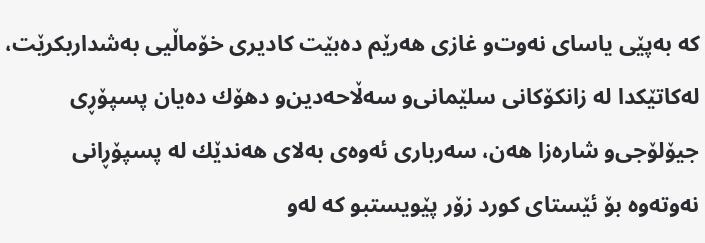كه‌ به‌پێی‌ یاسای‌ نه‌وت‌و غازی‌ هه‌رێم ده‌بێت كادیری‌ خۆماڵیی‌ به‌شداربكرێت، له‌كاتێكدا له‌ زانكۆكانی‌ سلێمانی‌‌و سه‌ڵاحه‌دین‌و دهۆك ده‌یان پسپۆڕی‌ جیۆلۆجی‌‌و شاره‌زا هه‌ن، سه‌رباری‌ ئه‌وه‌ی‌ به‌لای‌ هه‌ندێك له‌ پسپۆڕانی‌ نه‌وته‌وه‌ بۆ ئێستای‌ كورد زۆر پێویستبو كه‌ له‌و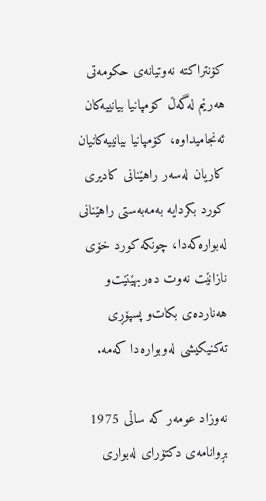كۆنتراكته‌ نه‌وتیانه‌ی‌ حكومه‌تی‌ هه‌رێم له‌گه‌ڵ‌ كۆمپانیا بیانییه‌كان ئه‌نجامیداوه‌، كۆمپانیا بیانییه‌كانیان كاریان له‌سه‌ر راهێنانی‌ كادیری‌ كورد بكردایه‌ به‌مه‌به‌ستی‌ راهێنانی‌ له‌بواره‌كه‌دا، چونكه‌ كورد خۆی‌ نازانێت نه‌وت ده‌ربهێنێت‌و هه‌نارده‌ی‌ بكات‌و پسپۆڕی‌ ته‌كنیكیشی‌ له‌وبواره‌دا كه‌مه‌.

نه‌وزاد عومه‌ر كه‌ ساڵی‌ 1975 بڕوانامه‌ی‌ دكتۆرای‌ له‌بواری‌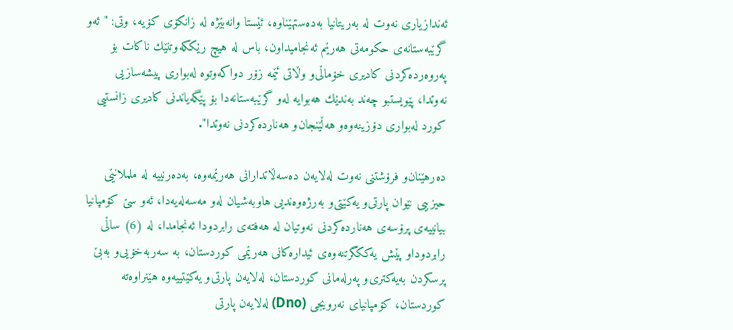ئه‌ندازیاری‌ نه‌وت له‌ به‌ریتانیا به‌ده‌ستهێناوه‌، ئێستا وانه‌بێژه‌ له‌ زانكۆی‌ كۆیه‌، وتی‌: "ئه‌و گرێبه‌ستانه‌ی‌ حكومه‌تی‌ هه‌رێم ئه‌نجامیداون، باس له‌ هیچ رێككه‌وتنێك ناكات بۆ په‌روه‌رده‌كردنی‌ كادیری‌ خۆماڵی‌‌و وڵاتی‌ ئێمه‌ زۆر دواكه‌وتوه‌ له‌بواری‌ پیشه‌سازیی‌ نه‌وتدا، پێویستبو چه‌ند به‌ندێك هه‌بوایه‌ له‌و گرێبه‌ستانه‌دا بۆ پێگه‌یاندنی‌ كادیری‌ زانستیی‌ كورد له‌بواری‌ دۆزینه‌وه‌‌و هه‌ڵێنجان‌و هه‌نارده‌كردنی‌ نه‌وتدا".

ده‌رهێنان‌و فرۆشتنی‌ نه‌وت له‌لایه‌ن ده‌سه‌ڵاتدارانی‌ هه‌رێمه‌وه‌، به‌ده‌رنییه‌ له‌ ململانێی‌ حیزبیی‌ نێوان پارتی‌‌و یه‌كێتی‌‌و به‌رژه‌وه‌ندیی‌ هاوبه‌شیان له‌و مه‌سه‌له‌یه‌دا، ئه‌و سێ‌ كۆمپانیا بیانییه‌ی‌ پرۆسه‌ی‌ هه‌نارده‌كردنی‌ نه‌وتیان له‌ هه‌فته‌ی‌ رابردودا ئه‌نجامدا، له‌ (6) ساڵی‌ رابردوداو پێش یه‌ككگرتنه‌وه‌ی‌ ئیداره‌كانی‌ هه‌رێمی‌ كوردستان، به‌ سه‌ربه‌خۆیی‌‌و به‌بێ‌ پرسكردن به‌یه‌كتری‌‌و په‌رله‌مانی‌ كوردستان، له‌لایه‌ن پارتی‌‌و یه‌كێتییه‌وه‌ هێنراوه‌ته‌ كوردستان، كۆمپانیای‌ نه‌رویجی‌ (Dno) له‌لایه‌ن پارتی‌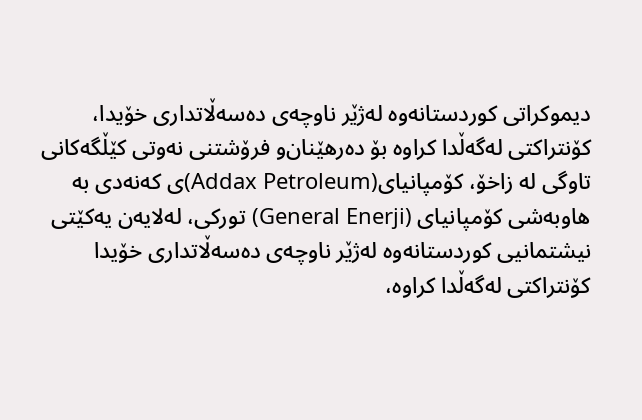دیموكراتی‌ كوردستانه‌وه‌ له‌ژێر ناوچه‌ی‌ ده‌سه‌ڵاتداری‌ خۆیدا، كۆنتراكتی‌ له‌گه‌ڵدا كراوه‌ بۆ ده‌رهێنان‌و فرۆشتنی‌ نه‌وتی‌ كێڵگه‌كانی‌ تاوگی‌ له‌ زاخۆ، كۆمپانیای‌(Addax Petroleum)ی‌ كه‌نه‌دی‌ به‌ هاوبه‌شی‌ كۆمپانیای‌ (General Enerji) توركی‌، له‌لایه‌ن یه‌كێتی‌ نیشتمانیی‌ كوردستانه‌وه‌ له‌ژێر ناوچه‌ی‌ ده‌سه‌ڵاتداری‌ خۆیدا كۆنتراكتی‌ له‌گه‌ڵدا كراوه‌،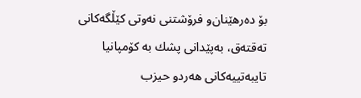بۆ ده‌رهێنان‌و فرۆشتنی‌ نه‌وتی‌ كێڵگه‌كانی‌ ته‌قته‌ق، به‌پێدانی‌ پشك به‌ كۆمپانیا تایبه‌تییه‌كانی‌ هه‌ردو حیزب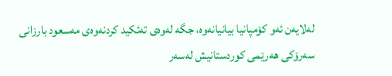له‌لایه‌ن ئه‌و كۆمپانیا بیانیانه‌وه‌، جگه‌ له‌وه‌ی‌ ته‌ئكید كردنه‌وه‌ی‌ مه‌سعود بارزانی‌ سه‌رۆكی‌ هه‌رێمی‌ كوردستانیش له‌سه‌ر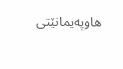هاوپه‌یمانێتی‌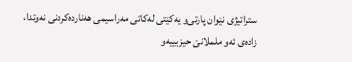ستراتیژی‌ نێوان پارتی‌‌و یه‌كێتی‌ له‌كاتی‌ مه‌راسیمی‌ هه‌نارده‌كردنی‌ نه‌وتدا، زاده‌ی‌ ئه‌و ململانێ‌ حیزبییه‌و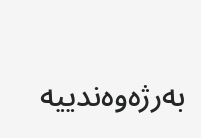به‌رژه‌وه‌ندییه‌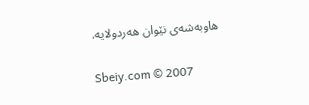هاوبه‌شه‌ی‌ نێوان هه‌ردولایه‌.

Sbeiy.com © 2007